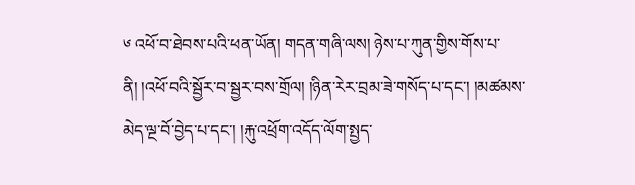༦ འཕོ་བ་ཐེབས་པའི་ཕན་ཡོན། གདན་གཞི་ལས། ཉེས་པ་ཀུན་གྱིས་གོས་པ་ནི། །འཕོ་བའི་སྦྱོར་བ་སྦྱར་བས་གྲོལ། །ཉིན་རེར་བྲམ་ཟེ་གསོད་པ་དང་། །མཚམས་མེད་ལྔ་བོ་བྱེད་པ་དང་། །རྐུ་འཕྲོག་འདོད་ལོག་སྤྱད་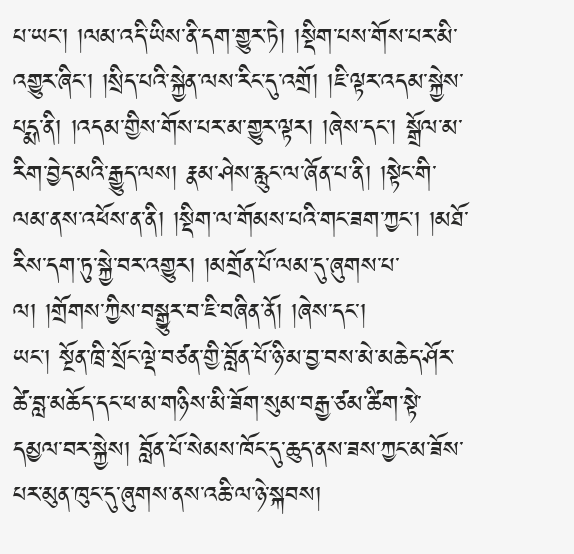པ་ཡང་། །ལམ་འདི་ཡིས་ནི་དག་གྱུར་ཏེ། །སྡིག་པས་གོས་པར་མི་འགྱུར་ཞིང་། །སྲིད་པའི་སྐྱེན་ལས་རིང་དུ་འགྲོ། །ཇི་ལྟར་འདམ་སྐྱེས་པདྨ་ནི། །འདམ་གྱིས་གོས་པར་མ་གྱུར་ལྟར། །ཞེས་དང་། སྒྲོལ་མ་རིག་བྱེད་མའི་རྒྱུད་ལས། རྣམ་ཤེས་རླུང་ལ་ཞོན་པ་ནི། །སྟེང་གི་ལམ་ནས་འཕོས་ན་ནི། །སྡིག་ལ་གོམས་པའི་གང་ཟག་ཀྱང་། །མཐོ་རིས་དག་ཏུ་སྐྱེ་བར་འགྱུར། །མགྲོན་པོ་ལམ་དུ་ཞུགས་པ་ལ། །གྲོགས་ཀྱིས་བསྒྱུར་བ་ཇི་བཞིན་ནོ། །ཞེས་དང་།
ཡང་། སྔོན་ཁྲི་སྲོང་ལྡེ་བཙན་གྱི་བློན་པོ་ཉི་མ་བྱ་བས་མེ་མཆེད་ཤོར་ཚེ་བླ་མཆོད་དང་ཕ་མ་གཉིས་མི་ཟོག་སུམ་བརྒྱ་ཙམ་ཚིག་སྟེ་དམྱལ་བར་སྐྱེས། བློན་པོ་སེམས་ཁོང་དུ་ཆུད་ནས་ཟས་ཀྱང་མ་ཟོས་པར་མུན་ཁུང་དུ་ཞུགས་ནས་འཆི་ལ་ཉེ་སྐབས།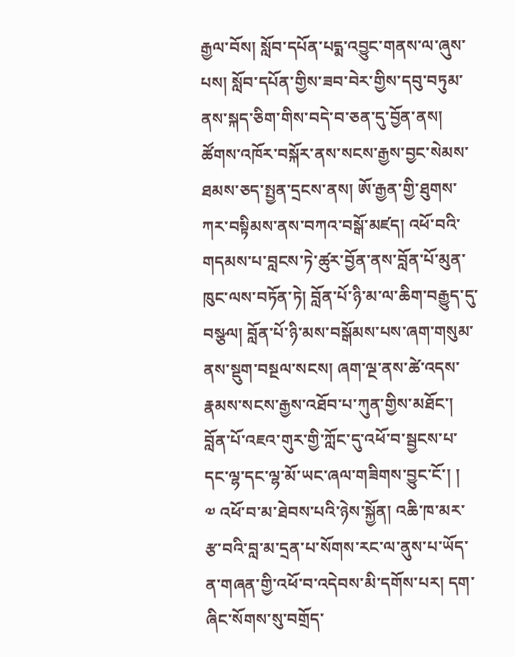རྒྱལ་བོས། སློབ་དཔོན་པདྨ་འབྱུང་གནས་ལ་ཞུས་པས། སློབ་དཔོན་གྱིས་ཟབ་བེར་གྱིས་དབུ་བཏུམ་ནས་སྐད་ཅིག་གིས་བདེ་བ་ཅན་དུ་བྱོན་ནས། ཚོགས་འཁོར་བསྐོར་ནས་སངས་རྒྱས་བྱང་སེམས་ཐམས་ཅད་སྤྱན་དྲངས་ནས། ཨོ་རྒྱན་གྱི་ཐུགས་ཀར་བསྟིམས་ནས་བཀའ་བསྒོ་མཛད། འཕོ་བའི་གདམས་པ་བླངས་ཏེ་ཚུར་བྱོན་ནས་བློན་པོ་མུན་ཁུང་ལས་བཏོན་ཏེ། བློན་པོ་ཉི་མ་ལ་ཆིག་བརྒྱུད་དུ་བསྩལ། བློན་པོ་ཉི་མས་བསྒོམས་པས་ཞག་གསུམ་ནས་སྡུག་བསྔལ་སངས། ཞག་ལྔ་ནས་ཚེ་འདས་རྣམས་སངས་རྒྱས་འཐོབ་པ་ཀུན་གྱིས་མཐོང་། བློན་པོ་འཇའ་གུར་གྱི་ཀློང་དུ་འཕོ་བ་སྦྱངས་པ་དང་ལྷ་དང་ལྷ་མོ་ཡང་ཞལ་གཟིགས་བྱུང་ངོ་། །
༧ འཕོ་བ་མ་ཐེབས་པའི་ཉེས་སྐྱོན། འཆི་ཁ་མར་རྩ་བའི་བླ་མ་དྲན་པ་སོགས་རང་ལ་ནུས་པ་ཡོད་ན་གཞན་གྱི་འཕོ་བ་འདེབས་མི་དགོས་པར། དག་ཞིང་སོགས་སུ་བགྲོད་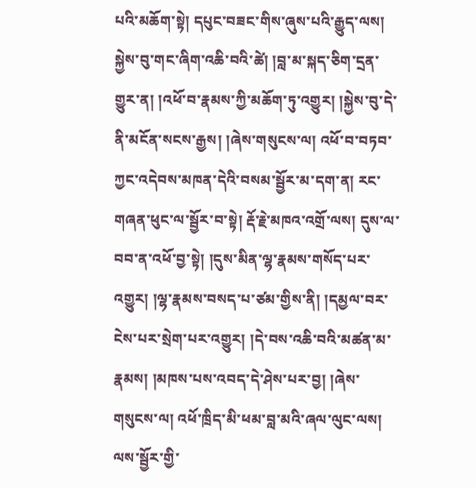པའི་མཆོག་སྟེ། དཔུང་བཟང་གིས་ཞུས་པའི་རྒྱུད་ལས། སྐྱེས་བུ་གང་ཞིག་འཆི་བའི་ཚེ། །བླ་མ་སྐད་ཅིག་དྲན་གྱུར་ན། །འཕོ་བ་རྣམས་ཀྱི་མཆོག་ཏུ་འགྱུར། །སྐྱེས་བུ་དེ་ནི་མངོན་སངས་རྒྱས། །ཞེས་གསུངས་ལ། འཕོ་བ་བཏབ་ཀྱང་འདེབས་མཁན་དེའི་བསམ་སྦྱོར་མ་དག་ན། རང་གཞན་ཕུང་ལ་སྦྱོར་བ་སྟེ། རྡོ་རྗེ་མཁའ་འགྲོ་ལས། དུས་ལ་བབ་ན་འཕོ་བྱ་སྟེ། །དུས་མིན་ལྷ་རྣམས་གསོད་པར་འགྱུར། །ལྷ་རྣམས་བསད་པ་ཙམ་གྱིས་ནི། །དམྱལ་བར་ངེས་པར་སྲེག་པར་འགྱུར། །དེ་བས་འཆི་བའི་མཚན་མ་རྣམས། །མཁས་པས་འབད་དེ་ཤེས་པར་བྱ། །ཞེས་གསུངས་ལ། འཕོ་ཁྲིད་མི་ཕམ་བླ་མའི་ཞལ་ལུང་ལས། ལས་སྦྱོར་གྱི་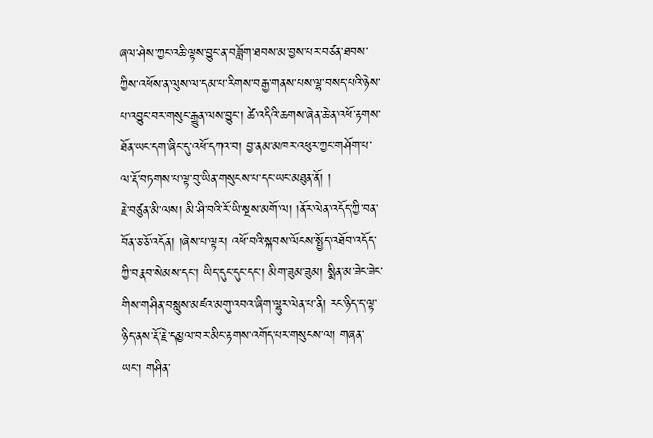ཞལ་ཤེས་ཀྱང་འཆི་ལྟས་བྱུང་ན་བཟློག་ཐབས་མ་བྱས་པར་བཙན་ཐབས་ཀྱིས་འཕོས་ན་ལུས་ལ་དམ་པ་རིགས་བརྒྱ་གནས་པས་ལྷ་བསད་པའི་ཉེས་པ་འབྱུང་བར་གསུང་རྒྱུན་ལས་བྱུང་། ཚེ་འདིའི་ཆགས་ཞེན་ཆེ་ན་འཕོ་རྟགས་ཐོན་ཡང་དག་ཞིང་དུ་འཕོ་དཀའ་བ། བྱ་ནམ་མཁར་འཕུར་ཀྱང་གཤོག་པ་ལ་རྡོ་བཏགས་པ་ལྟ་བུ་ཡིན་གསུངས་པ་དང་ཡང་མཐུན་ནོ། །
རྗེ་བཙུན་མི་ལས། མི་ཤི་བའི་རོ་ཡི་སྔས་མགོ་ལ། །ནོར་ལེན་འདོད་ཀྱི་བན་བོན་ཅ་ཅོ་འདོན། །ཞེས་པ་ལྟར། འཕོ་བའི་སྐབས་ལོངས་སྤྱོད་འཐོབ་འདོད་ཀྱི་བརྣབ་སེམས་དང་། ཡིད་དུང་དུང་དང་། མིག་ཟུམ་ཟུམ། སྨིན་མ་ཟེང་ཟེང་གིས་གཤིན་བསླུས་མཛའ་མགུ་འབའ་ཞིག་ལྷུར་ལེན་པ་ནི། རང་ཉིད་ད་ལྟ་ཉིད་ནས་རྡོ་རྗེ་དམྱལ་བར་མིང་རྟགས་འགོད་པར་གསུངས་ལ། གཞན་ཡང་། གཤིན་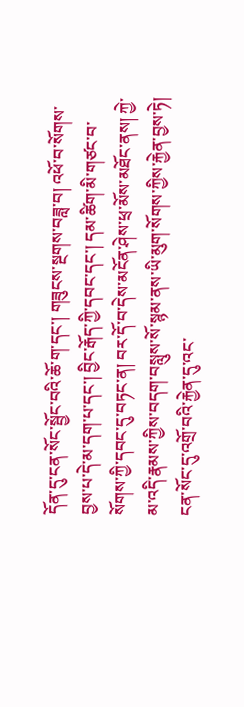དོན་དུ་ངན་སོང་སྦྱོང་བའི་ཆོ་ག་དང་། གཟུངས་སྔགས་བཟླ་བ། འཕོ་བ་སོགས་བྱས་པ་དེ་མ་དག་པ་དང་། བྱིང་རྒོད་ཀྱི་དབང་དང་། དམ་ཚིག་མི་གཙང་བ་སོགས་ཀྱི་དབང་དུ་བཏང་ན། བར་དོ་བ་དེས་མངོན་ཤེས་ཕྲ་མོས་མཐོང་ནས། ཀྱེ་མ་འདི་རྣམས་ཀྱིས་བདག་བསླུས་སོ་སྙམ་ནས་ཡི་མུག་སོགས་ཀྱིས་རྐྱེན་བྱས་ཏེ། ངན་སོང་དུ་འགྲོ་བའི་རྐྱེན་དུ་འང་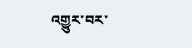འགྱུར་བར་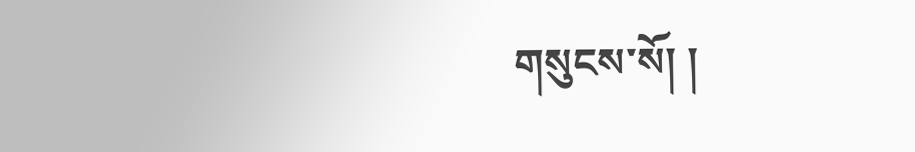གསུངས་སོ། །